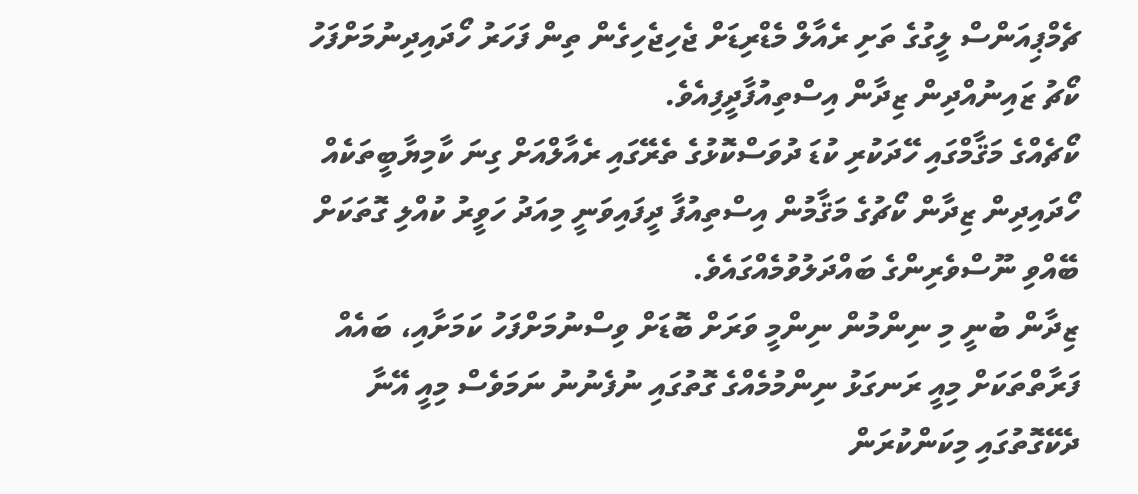ޗެމްޕިއަންސް ލީގުގެ ތަށި ރެއާލް މެޑްރިޑަށް ޖެހިޖެހިގެން ތިން ފަހަރު ހޯދައިދިނުމަށްފަހު ކޯޗު ޒައިނުއްދިން ޒިދާން އިސްތިއުފާދީފިއެވެ.
ކޯޗެއްގެ މަޤާމްގައި ހޭދަކުރި ކުޑަ ދުވަސްކޮޅުގެ ތެރޭގައި ރެއާލްއަށް ގިނަ ކާމިޔާބީތަކެއް ހޯދައިދިން ޒިދާން ކޯޗުގެ މަޤާމުން އިސްތިއުފާ ދީފައިވަނީ މިއަދު ހަވީރު ކުއްލި ގޮތަކަށް ބޭއްވި ނޫސްވެރިންގެ ބައްދަލުވުމެއްގައެވެ.
ޒިދާން ބުނީ މި ނިންމުން ނިންމީ ވަރަށް ބޮޑަށް ވިސްނުމަށްފަހު ކަމަށާއި، ބައެއް ފަރާތްތަކަށް މިއީ ރަނގަޅު ނިންމުމެއްގެ ގޮތުގައި ނުފެނުނު ނަމަވެސް މިއީ އޭނާ ދެކޭގޮތުގައި މިކަންކުރަން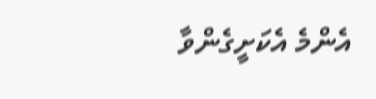އެންމެ އެކަށީގެންވާ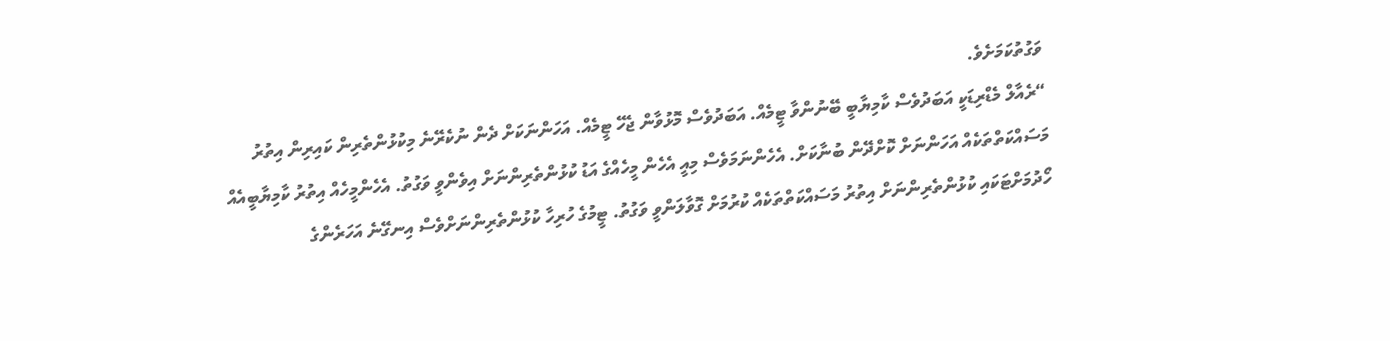ވަގުތުކަމަށެވެ.
“ރެއާލް މެޑްރިޑަކީ އަބަދުވެސް ކާމިޔާބީ ބޭނުންވާ ޓީމެއް. އަބަދުވެސް މޮޅުވާން ޖެހޭ ޓީމެއް. އަހަންނަކަށް ދެން ނުކެރޭނެ މިކުޅުންތެރިން ކައިރިން އިތުރު މަސައްކަތްތަކެއް އަހަންނަށް ކޮށްދޭން ބުނާކަށް. އެހެންނަމަވެސް މިއީ އެހެން މީހެއްގެ އަޑު ކުޅުންތެރިންނަށް އިވެންވީ ވަގުތު. އެހެންމީހެއް އިތުރު ކާމިޔާބީއެއް ހޯދުމަށްޓަކައި ކުޅުންތެރިންނަށް އިތުރު މަސައްކަތްތަކެއް ކުރުމަށް ގޮވާލަންވީ ވަގުތު. ޓީމުގެ ހުރިހާ ކުޅުންތެރިންނަށްވެސް އިނގޭނެ އަހަރެންގެ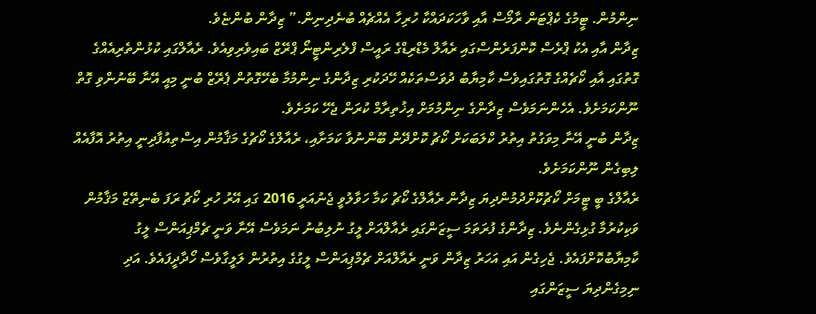ނިންމުން. ޓީމުގެ ކެޕްޓަން ރާމޯސް އާއި ވާހަކަދައްކާ ހުރިހާ އެއްޗެއް ބުނެދިނިން.” ޒިދާން ބުންޏެވެ.
ޒިދާން އާއި އެކު ޕްރެސް ކޮންފަރެންސްގައި ރެއާލް މެޑްރިޑްގެ ރައީސް ފްލެރިންޓީނޯ ޕްރޭޒް ބައިވެރިވިއެވެ. ރެއާލްގައި ކުޅުންތެރިއެއްގެ ގޮތުގައި އާއި ކޯޗެއްގެ ގޮތުގައިވެސް ކާމިޔާބު ދުވަސްތަކެއް ހޭދަކުރި ޒިދާންގެ ނިންމުމާ ބެހޭގޮތުން ޕެރޭޒް ބުނީ މިއީ އޭނާ ބޭނުންވި ގޮތް ނޫންކަމަށެވެ. އެހެންނަމަވެސް ޒިދާންގެ ނިންމުމަށް އިޚުތިރާމް ކުރަން ޖެހޭ ކަމަށެވެ.
ޒިދާން ބުނީ އޭނާ މިވަގުތު އިތުރު ކްލަބަކަށް ކޯޗު ކޮށްދޭން ބޫންނުވާ ކަމަށާއި، ރެއާލްގެ ކޯޗުގެ މަޤާމުން އިސްތިއުފާދިނީ އިތުރު އޮފާއެއް ލިބިގެން ނޫންކަމަށެވެ.
ރެއާލްގެ ބީ ޓީމަށް ކޯޗުކޮށްދުމުންދިޔަ ޒިދާން ރެއާލްގެ ކޯޗު ކަމާ ހަވާލުވީ ޖެނުއަރީ 2016 ގައި އޭރު ހުރި ކޯޗު ރަފަ ބެނިތޭޒް މަޤާމުން ވަކިކުރުމާ ގުޅިގެންނެވެ. ޒިދާންގެ ފުރަތަމަ ސީޒަންގައި ރެއާލްއަށް ލީގު ނުލިބުނު ނަމަވެސް އޭނާ ވަނީ ޗެމްޕިއަންސް ލީގު ކާމިޔާބުކޮށްފައެވެ. ޖެހިގެން އައި އަހަރު ޒިދާން ވަނީ ރެއާލްއަށް ޗެމްޕިއަންސް ލީގުގެ އިތުރުން ލަލީގާވެސް ހޯދާދީފައެވެ. އަދި ނިމިގެންދިޔަ ސީޒަންގައި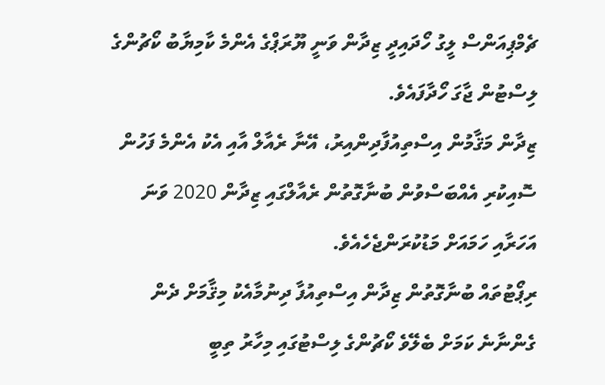ޗެމްޕިއަންސް ލީގު ހޯދައިދީ ޒިދާން ވަނީ ޔޫރަޕްގެ އެންމެ ކާމިޔާބު ކޯޗުންގެ ލިސްޓުން ޖާގަ ހޯދާފައެވެ.
ޒިދާން މަޤާމުން އިސްތިއުފާދިންއިރު، އޭނާ ރެއާލް އާއި އެކު އެންމެ ފަހުން ސޮއިކުރި އެއްބަސްވުން ބުނާގޮތުން ރެއާލްގައި ޒިދާން 2020 ވަނަ އަހަރާއި ހަމައަށް މަޑުކުރަންޖެހެއެވެ.
ރިޕޯޓުތައް ބުނާގޮތުން ޒިދާން އިސްތިއުފާ ދިނުމާއެކު މިޤާމަށް ދެން ގެންނާނެ ކަމަށް ބެލޭވެ ކޯޗުންގެ ލިސްޓުގައި މިހާރު ތިބީ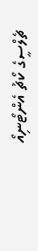ޗެލްސީގެ ކޯޗު އެންޓޯނިއޯ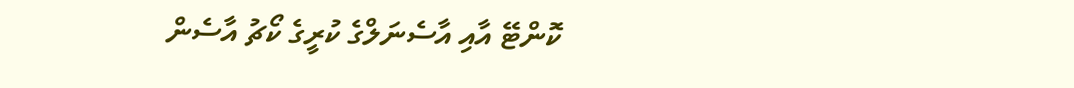ކޮންޓޭ އާއި އާސެނަލްގެ ކުރީގެ ކޯޗު އާސެން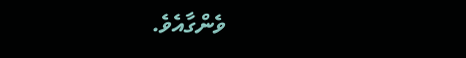ވެންގާއެވެ.